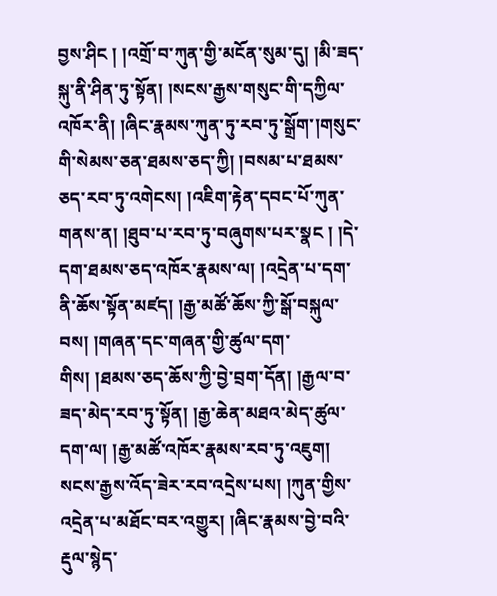བྱས་ཤིང ། །འགྲོ་བ་ཀུན་གྱི་མངོན་སུམ་དུ། །མི་ཟད་སྐུ་ནི་ཤིན་ཏུ་སྟོན། །སངས་རྒྱས་གསུང་གི་དཀྱིལ་འཁོར་ནི། །ཞིང་རྣམས་ཀུན་ཏུ་རབ་ཏུ་སྒྲོག་།གསུང་གི་སེམས་ཅན་ཐམས་ཅད་ཀྱི། །བསམ་པ་ཐམས་ཅད་རབ་ཏུ་འགེངས། །འཇིག་རྟེན་དབང་པོ་ཀུན་གནས་ན། །ཐུབ་པ་རབ་ཏུ་བཞུགས་པར་སྣང ། །དེ་དག་ཐམས་ཅད་འཁོར་རྣམས་ལ། །འདྲེན་པ་དག་ནི་ཆོས་སྟོན་མཛད། །རྒྱ་མཚོ་ཆོས་ཀྱི་སྒོ་བསྐུལ་བས། །གཞན་དང་གཞན་གྱི་ཚུལ་དག་གིས། །ཐམས་ཅད་ཆོས་ཀྱི་བྱེ་བྲག་དོན། །རྒྱལ་བ་ཟད་མེད་རབ་ཏུ་སྟོན། །རྒྱ་ཆེན་མཐའ་མེད་ཚུལ་དག་ལ། །རྒྱ་མཚོ་འཁོར་རྣམས་རབ་ཏུ་འཇུག། སངས་རྒྱས་འོད་ཟེར་རབ་འདྲེས་པས། །ཀུན་གྱིས་འདྲེན་པ་མཐོང་བར་འགྱུར། །ཞིང་རྣམས་བྱེ་བའི་རྡུལ་སྙེད་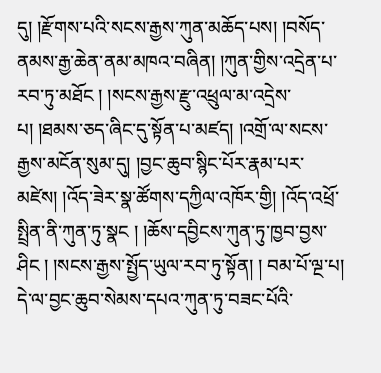དུ། །རྫོགས་པའི་སངས་རྒྱས་ཀུན་མཆོད་པས། །བསོད་ནམས་རྒྱ་ཆེན་ནམ་མཁའ་བཞིན། །ཀུན་གྱིས་འདྲེན་པ་རབ་ཏུ་མཐོང ། །སངས་རྒྱས་རྫུ་འཕྲུལ་མ་འདྲེས་པ། །ཐམས་ཅད་ཞིང་དུ་སྟོན་པ་མཛད། །འགྲོ་ལ་སངས་རྒྱས་མངོན་སུམ་དུ། །བྱང་ཆུབ་སྙིང་པོར་རྣམ་པར་མཛེས། །འོད་ཟེར་སྣ་ཚོགས་དཀྱིལ་འཁོར་གྱི། །འོད་འཕྲོ་སྤྲིན་ནི་ཀུན་ཏུ་སྣང ། །ཆོས་དབྱིངས་ཀུན་ཏུ་ཁྱབ་བྱས་ཤིང ། །སངས་རྒྱས་སྤྱོད་ཡུལ་རབ་ཏུ་སྟོན། ། བམ་པོ་ལྔ་པ། དེ་ལ་བྱང་ཆུབ་སེམས་དཔའ་ཀུན་ཏུ་བཟང་པོའི་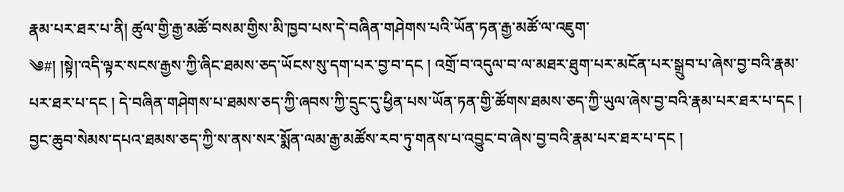རྣམ་པར་ཐར་པ་ནི། ཚུལ་གྱི་རྒྱ་མཚོ་བསམ་གྱིས་མི་ཁྱབ་པས་དེ་བཞིན་གཤེགས་པའི་ཡོན་ཏན་རྒྱ་མཚོ་ལ་འཇུག་
༄#། །སྟེ།་འདི་ལྟར་སངས་རྒྱས་ཀྱི་ཞིང་ཐམས་ཅད་ཡོངས་སུ་དག་པར་བྱ་བ་དང ། འགྲོ་བ་འདུལ་བ་ལ་མཐར་ཐུག་པར་མངོན་པར་སྒྲུབ་པ་ཞེས་བྱ་བའི་རྣམ་པར་ཐར་པ་དང ། དེ་བཞིན་གཤེགས་པ་ཐམས་ཅད་ཀྱི་ཞབས་ཀྱི་དྲུང་དུ་ཕྱིན་པས་ཡོན་ཏན་གྱི་ཚོགས་ཐམས་ཅད་ཀྱི་ཡུལ་ཞེས་བྱ་བའི་རྣམ་པར་ཐར་པ་དང ། བྱང་ཆུབ་སེམས་དཔའ་ཐམས་ཅད་ཀྱི་ས་ནས་སར་སྨོན་ལམ་རྒྱ་མཚོས་རབ་ཏུ་གནས་པ་འབྱུང་བ་ཞེས་བྱ་བའི་རྣམ་པར་ཐར་པ་དང །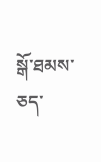སྒོ་ཐམས་ཅད་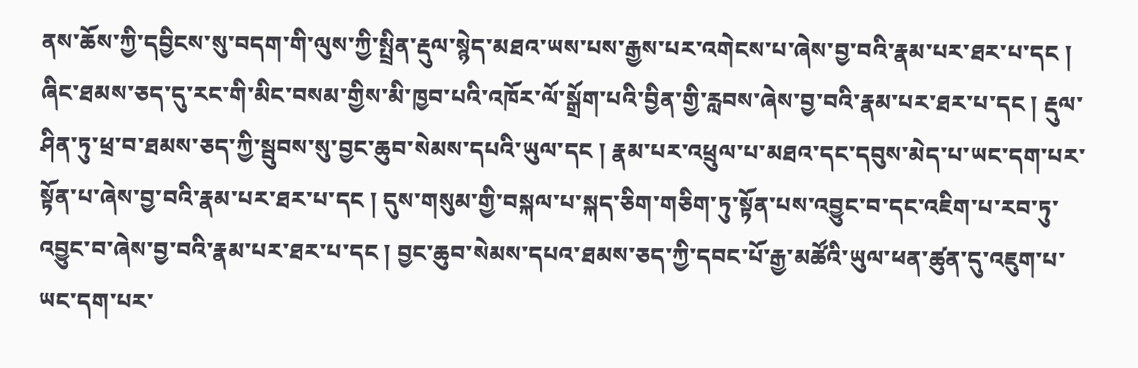ནས་ཆོས་ཀྱི་དབྱིངས་སུ་བདག་གི་ལུས་ཀྱི་སྤྲིན་རྡུལ་སྙེད་མཐའ་ཡས་པས་རྒྱས་པར་འགེངས་པ་ཞེས་བྱ་བའི་རྣམ་པར་ཐར་པ་དང ། ཞིང་ཐམས་ཅད་དུ་རང་གི་མིང་བསམ་གྱིས་མི་ཁྱབ་པའི་འཁོར་ལོ་སྒྲོག་པའི་བྱིན་གྱི་རླབས་ཞེས་བྱ་བའི་རྣམ་པར་ཐར་པ་དང ། རྡུལ་ཤིན་ཏུ་ཕྲ་བ་ཐམས་ཅད་ཀྱི་སྦུབས་སུ་བྱང་ཆུབ་སེམས་དཔའི་ཡུལ་དང ། རྣམ་པར་འཕྲུལ་པ་མཐའ་དང་དབུས་མེད་པ་ཡང་དག་པར་སྟོན་པ་ཞེས་བྱ་བའི་རྣམ་པར་ཐར་པ་དང ། དུས་གསུམ་གྱི་བསྐལ་པ་སྐད་ཅིག་གཅིག་ཏུ་སྟོན་པས་འབྱུང་བ་དང་འཇིག་པ་རབ་ཏུ་འབྱུང་བ་ཞེས་བྱ་བའི་རྣམ་པར་ཐར་པ་དང ། བྱང་ཆུབ་སེམས་དཔའ་ཐམས་ཅད་ཀྱི་དབང་པོ་རྒྱ་མཚོའི་ཡུལ་ཕན་ཚུན་དུ་འཇུག་པ་ཡང་དག་པར་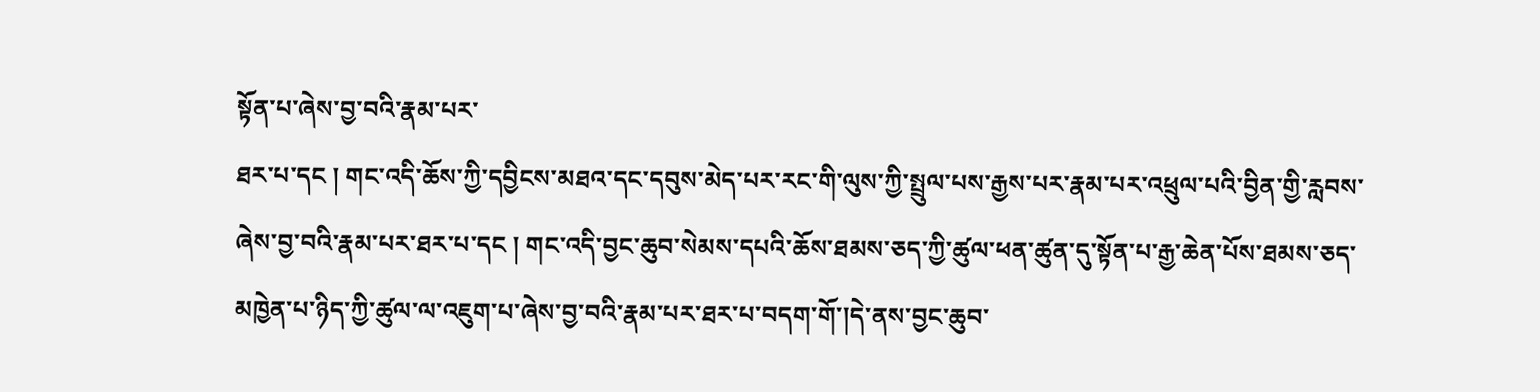སྟོན་པ་ཞེས་བྱ་བའི་རྣམ་པར་
ཐར་པ་དང ། གང་འདི་ཆོས་ཀྱི་དབྱིངས་མཐའ་དང་དབུས་མེད་པར་རང་གི་ལུས་ཀྱི་སྤྲུལ་པས་རྒྱས་པར་རྣམ་པར་འཕྲུལ་པའི་བྱིན་གྱི་རླབས་ཞེས་བྱ་བའི་རྣམ་པར་ཐར་པ་དང ། གང་འདི་བྱང་ཆུབ་སེམས་དཔའི་ཆོས་ཐམས་ཅད་ཀྱི་ཚུལ་ཕན་ཚུན་དུ་སྟོན་པ་རྒྱ་ཆེན་པོས་ཐམས་ཅད་མཁྱེན་པ་ཉིད་ཀྱི་ཚུལ་ལ་འཇུག་པ་ཞེས་བྱ་བའི་རྣམ་པར་ཐར་པ་བདག་གོ་།དེ་ནས་བྱང་ཆུབ་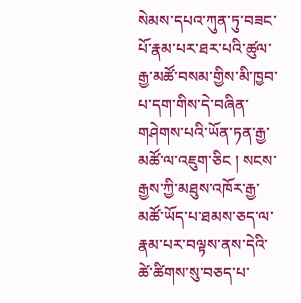སེམས་དཔའ་ཀུན་ཏུ་བཟང་པོ་རྣམ་པར་ཐར་པའི་ཚུལ་རྒྱ་མཚོ་བསམ་གྱིས་མི་ཁྱབ་པ་དག་གིས་དེ་བཞིན་གཤེགས་པའི་ཡོན་ཏན་རྒྱ་མཚོ་ལ་འཇུག་ཅིང ། སངས་རྒྱས་ཀྱི་མཐུས་འཁོར་རྒྱ་མཚོ་ཡོད་པ་ཐམས་ཅད་ལ་རྣམ་པར་བལྟས་ནས་དེའི་ཚེ་ཚིགས་སུ་བཅད་པ་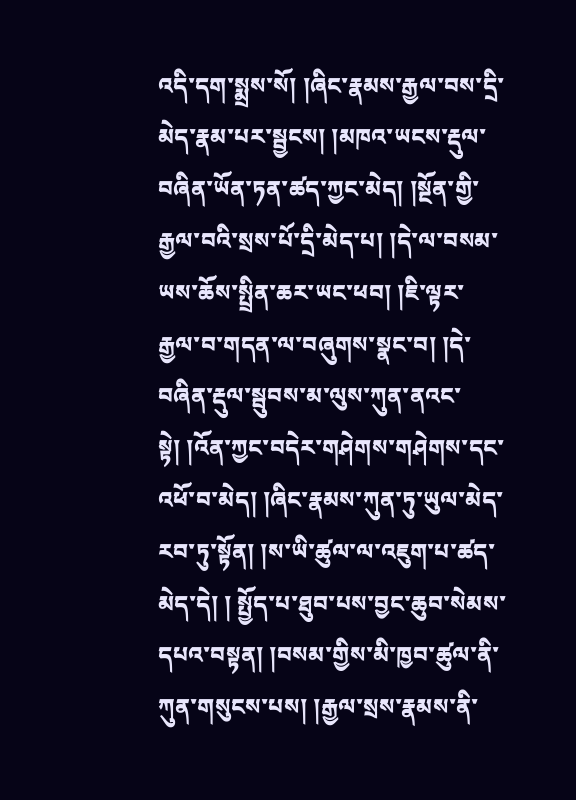འདི་དག་སྨྲས་སོ། །ཞིང་རྣམས་རྒྱལ་བས་དྲི་མེད་རྣམ་པར་སྦྱངས། །མཁའ་ཡངས་རྡུལ་བཞིན་ཡོན་ཏན་ཚད་ཀྱང་མེད། །སྔོན་གྱི་རྒྱལ་བའི་སྲས་པོ་དྲི་མེད་པ། །དེ་ལ་བསམ་ཡས་ཆོས་སྤྲིན་ཆར་ཡང་ཕབ། །ཇི་ལྟར་རྒྱལ་བ་གདན་ལ་བཞུགས་སྣང་བ། །དེ་བཞིན་རྡུལ་སྦུབས་མ་ལུས་ཀུན་ནའང་སྟེ། །འོན་ཀྱང་བདེར་གཤེགས་གཤེགས་དང་འཕོ་བ་མེད། །ཞིང་རྣམས་ཀུན་ཏུ་ཡུལ་མེད་རབ་ཏུ་སྟོན། །ས་ཡི་ཚུལ་ལ་འཇུག་པ་ཚད་མེད་དེ། ། སྤྱོད་པ་ཐུབ་པས་བྱང་ཆུབ་སེམས་དཔའ་བསྟན། །བསམ་གྱིས་མི་ཁྱབ་ཚུལ་ནི་ཀུན་གསུངས་པས། །རྒྱལ་སྲས་རྣམས་ནི་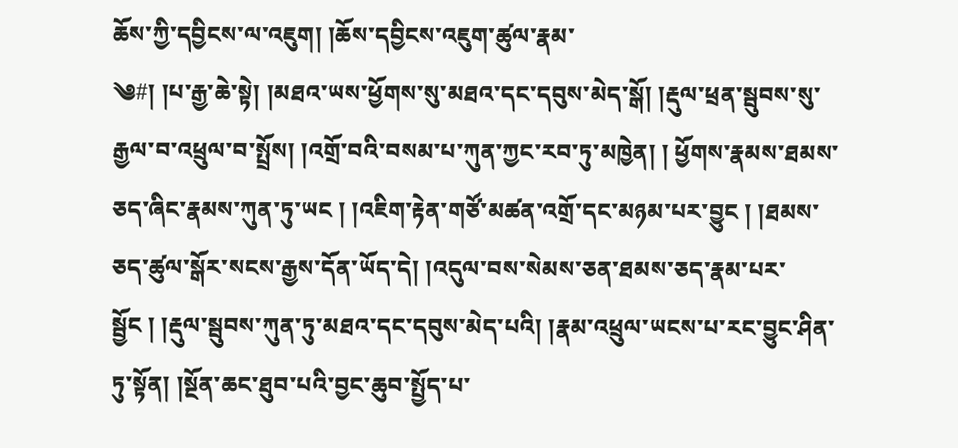ཆོས་ཀྱི་དབྱིངས་ལ་འཇུག། །ཆོས་དབྱིངས་འཇུག་ཚུལ་རྣམ་
༄#། །པ་རྒྱ་ཆེ་སྟེ། །མཐའ་ཡས་ཕྱོགས་སུ་མཐའ་དང་དབུས་མེད་སྒོ། །རྡུལ་ཕྲན་སྦུབས་སུ་རྒྱལ་བ་འཕྲུལ་བ་སྤྲོས། །འགྲོ་བའི་བསམ་པ་ཀུན་ཀྱང་རབ་ཏུ་མཁྱེན། ། ཕྱོགས་རྣམས་ཐམས་ཅད་ཞིང་རྣམས་ཀུན་ཏུ་ཡང ། །འཇིག་རྟེན་གཙོ་མཚན་འགྲོ་དང་མཉམ་པར་བྱུང ། །ཐམས་ཅད་ཚུལ་སྒོར་སངས་རྒྱས་དོན་ཡོད་དེ། །འདུལ་བས་སེམས་ཅན་ཐམས་ཅད་རྣམ་པར་སྦྱོང ། །རྡུལ་སྦུབས་ཀུན་ཏུ་མཐའ་དང་དབུས་མེད་པའི། །རྣམ་འཕྲུལ་ཡངས་པ་རང་བྱུང་ཤིན་ཏུ་སྟོན། །སྔོན་ཆང་ཐུབ་པའི་བྱང་ཆུབ་སྤྱོད་པ་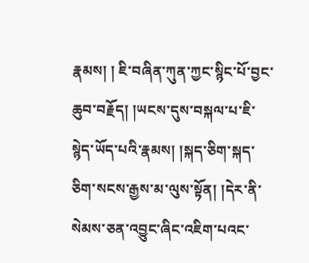རྣམས། ། ཇི་བཞིན་ཀུན་ཀྱང་སྙིང་པོ་བྱང་ཆུབ་བརྗོད། །ཡངས་དུས་བསྐལ་པ་ཇི་སྙེད་ཡོད་པའི་རྣམས། །སྐད་ཅིག་སྐད་ཅིག་སངས་རྒྱས་མ་ལུས་སྟོན། །དེར་ནི་སེམས་ཅན་འབྱུང་ཞིང་འཇིག་པའང་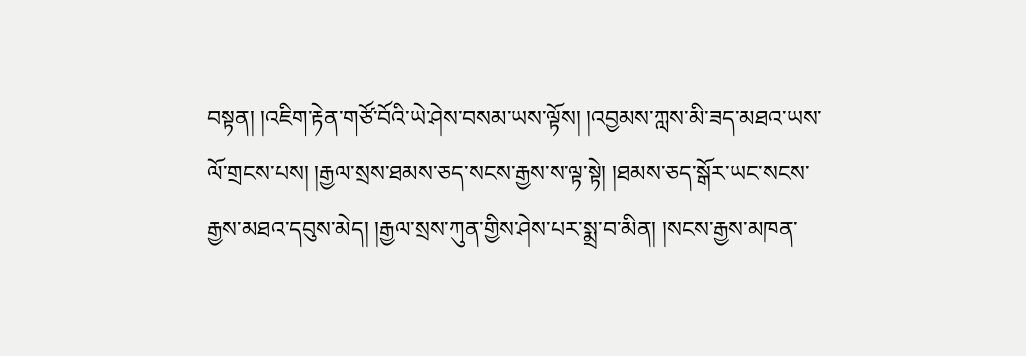བསྟན། །འཇིག་རྟེན་གཙོ་བོའི་ཡེ་ཤེས་བསམ་ཡས་ལྟོས། །འབྱམས་ཀླས་མི་ཟད་མཐའ་ཡས་ལོ་གྲངས་པས། །རྒྱལ་སྲས་ཐམས་ཅད་སངས་རྒྱས་ས་ལྟ་སྟེ། །ཐམས་ཅད་སྒོར་ཡང་སངས་རྒྱས་མཐའ་དབུས་མེད། །རྒྱལ་སྲས་ཀུན་གྱིས་ཤེས་པར་སྨྲ་བ་མིན། །སངས་རྒྱས་མཁན་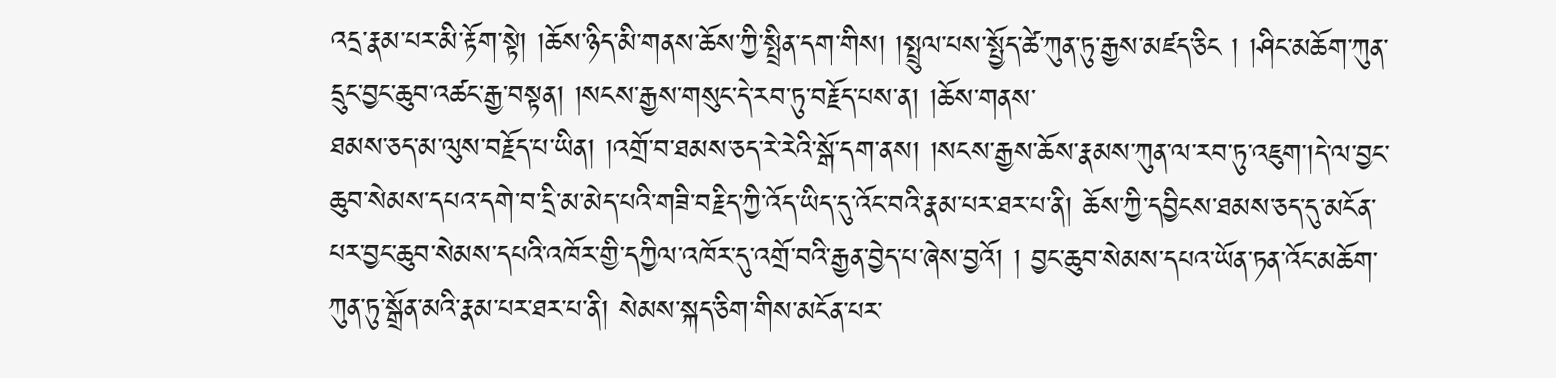འདྲ་རྣམ་པར་མི་རྟོག་སྟེ། །ཆོས་ཉིད་མི་གནས་ཆོས་ཀྱི་སྤྲིན་དག་གིས། །སྤྲུལ་པས་སྤྱོད་ཚེ་ཀུན་ཏུ་རྒྱས་མཛད་ཅིང ། །ཤིང་མཆོག་ཀུན་དྲུང་བྱང་ཆུབ་འཚང་རྒྱ་བསྟན། །སངས་རྒྱས་གསུང་དེ་རབ་ཏུ་བརྗོད་པས་ན། །ཆོས་གནས་
ཐམས་ཅད་མ་ལུས་བརྗོད་པ་ཡིན། །འགྲོ་བ་ཐམས་ཅད་རེ་རེའི་སྒོ་དག་ནས། །སངས་རྒྱས་ཆོས་རྣམས་ཀུན་ལ་རབ་ཏུ་འཇུག་།དེ་ལ་བྱང་ཆུབ་སེམས་དཔའ་དགེ་བ་དྲི་མ་མེད་པའི་གཟི་བརྗིད་ཀྱི་འོད་ཡིད་དུ་འོང་བའི་རྣམ་པར་ཐར་པ་ནི། ཆོས་ཀྱི་དབྱིངས་ཐམས་ཅད་དུ་མངོན་པར་བྱང་ཆུབ་སེམས་དཔའི་འཁོར་གྱི་དཀྱིལ་འཁོར་དུ་འགྲོ་བའི་རྒྱན་བྱེད་པ་ཞེས་བྱའོ། ། བྱང་ཆུབ་སེམས་དཔའ་ཡོན་ཏན་འོང་མཆོག་ཀུན་ཏུ་སྒྲོན་མའི་རྣམ་པར་ཐར་པ་ནི། སེམས་སྐད་ཅིག་གིས་མངོན་པར་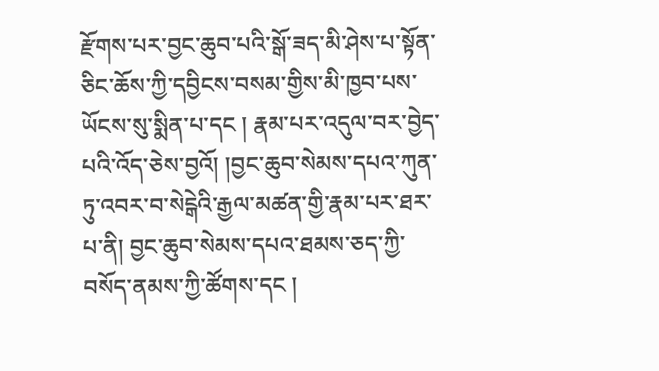རྫོགས་པར་བྱང་ཆུབ་པའི་སྒོ་ཟད་མི་ཤེས་པ་སྟོན་ཅིང་ཆོས་ཀྱི་དབྱིངས་བསམ་གྱིས་མི་ཁྱབ་པས་ཡོངས་སུ་སྨིན་པ་དང ། རྣམ་པར་འདུལ་བར་བྱེད་པའི་འོད་ཅེས་བྱའོ། །བྱང་ཆུབ་སེམས་དཔའ་ཀུན་ཏུ་འབར་བ་སེངྒེའི་རྒྱལ་མཚན་གྱི་རྣམ་པར་ཐར་པ་ནི། བྱང་ཆུབ་སེམས་དཔའ་ཐམས་ཅད་ཀྱི་བསོད་ནམས་ཀྱི་ཚོགས་དང །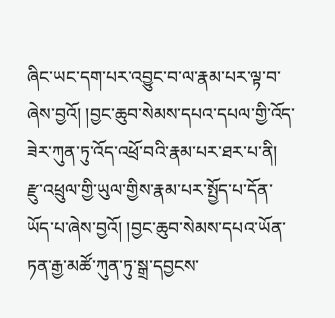ཞིང་ཡང་དག་པར་འབྱུང་བ་ལ་རྣམ་པར་ལྟ་བ་ཞེས་བྱའོ། །བྱང་ཆུབ་སེམས་དཔའ་དཔལ་གྱི་འོད་ཟེར་ཀུན་ཏུ་འོད་འཕྲོ་བའི་རྣམ་པར་ཐར་པ་ནི། རྫུ་འཕྲུལ་གྱི་ཡུལ་གྱིས་རྣམ་པར་སྤྱོད་པ་དོན་ཡོད་པ་ཞེས་བྱའོ། །བྱང་ཆུབ་སེམས་དཔའ་ཡོན་ཏན་རྒྱ་མཚོ་ཀུན་ཏུ་སྒྲ་དབྱངས་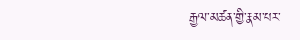རྒྱལ་མཚན་གྱི་རྣམ་པར་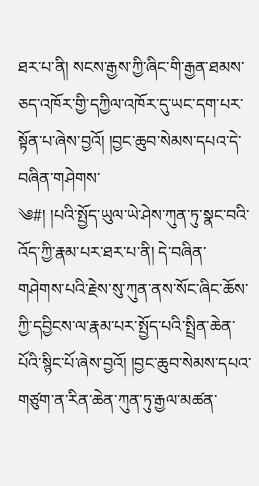ཐར་པ་ནི། སངས་རྒྱས་ཀྱི་ཞིང་གི་རྒྱན་ཐམས་ཅད་འཁོར་གྱི་དཀྱིལ་འཁོར་དུ་ཡང་དག་པར་སྟོན་པ་ཞེས་བྱའོ། །བྱང་ཆུབ་སེམས་དཔའ་དེ་བཞིན་གཤེགས་
༄#། །པའི་སྤྱོད་ཡུལ་ཡེ་ཤེས་ཀུན་ཏུ་སྣང་བའི་འོད་ཀྱི་རྣམ་པར་ཐར་པ་ནི། དེ་བཞིན་གཤེགས་པའི་རྗེས་སུ་ཀུན་ནས་སོང་ཞིང་ཆོས་ཀྱི་དབྱིངས་ལ་རྣམ་པར་སྤྱོད་པའི་སྤྲིན་ཆེན་པོའི་སྙིང་པོ་ཞེས་བྱའོ། །བྱང་ཆུབ་སེམས་དཔའ་གཙུག་ན་རིན་ཆེན་ཀུན་ཏུ་རྒྱལ་མཚན་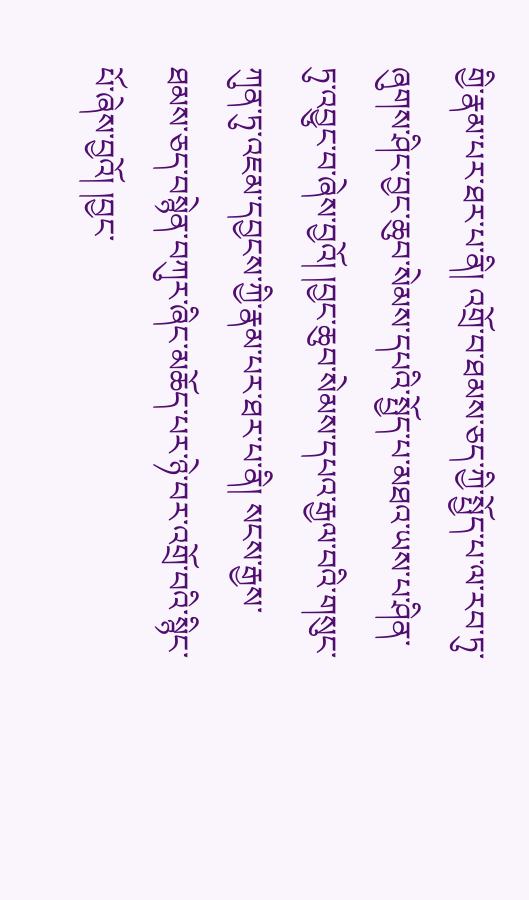གྱི་རྣམ་པར་ཐར་པ་ནི། འགྲོ་བ་ཐམས་ཅད་ཀྱི་སྤྱོད་པ་ལ་རབ་ཏུ་ཞུགས་ཤིང་བྱང་ཆུབ་སེམས་དཔའི་སྤྱོད་པ་མཐའ་ཡས་པ་ཤིན་ཏུ་འབྱུང་བ་ཞེས་བྱའོ། །བྱང་ཆུབ་སེམས་དཔའ་རྒྱལ་བའི་གསུང་ཀུན་ཏུ་འཇམ་དབྱངས་ཀྱི་རྣམ་པར་ཐར་པ་ནི། སངས་རྒྱས་ཐམས་ཅད་བསྙེན་བཀུར་ཞིང་མཆོད་པར་ཉེ་བར་འགྲོ་བའི་སྙིང་པོ་ཞེས་བྱའོ། །བྱང་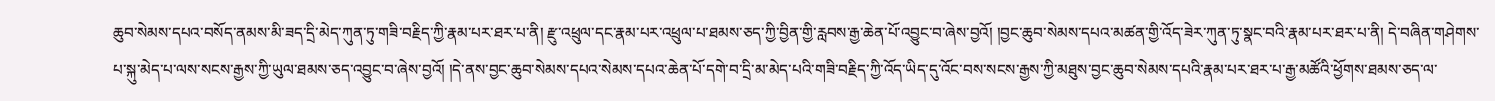ཆུབ་སེམས་དཔའ་བསོད་ནམས་མི་ཟད་དྲི་མེད་ཀུན་ཏུ་གཟི་བརྗིད་ཀྱི་རྣམ་པར་ཐར་པ་ནི། རྫུ་འཕྲུལ་དང་རྣམ་པར་འཕྲུལ་པ་ཐམས་ཅད་ཀྱི་བྱིན་གྱི་རླབས་རྒྱ་ཆེན་པོ་འབྱུང་བ་ཞེས་བྱའོ། །བྱང་ཆུབ་སེམས་དཔའ་མཚན་གྱི་འོད་ཟེར་ཀུན་ཏུ་སྣང་བའི་རྣམ་པར་ཐར་པ་ནི། དེ་བཞིན་གཤེགས་པ་སྐུ་མེད་པ་ལས་སངས་རྒྱས་ཀྱི་ཡུལ་ཐམས་ཅད་འབྱུང་བ་ཞེས་བྱའོ། །དེ་ནས་བྱང་ཆུབ་སེམས་དཔའ་སེམས་དཔའ་ཆེན་པོ་དགེ་བ་དྲི་མ་མེད་པའི་གཟི་བརྗིད་ཀྱི་འོད་ཡིད་དུ་འོང་བས་སངས་རྒྱས་ཀྱི་མཐུས་བྱང་ཆུབ་སེམས་དཔའི་རྣམ་པར་ཐར་པ་རྒྱ་མཚོའི་ཕྱོགས་ཐམས་ཅད་ལ་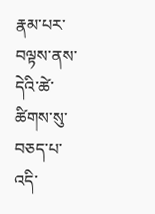རྣམ་པར་བལྟས་ནས་དེའི་ཚེ་ཚིགས་སུ་
བཅད་པ་འདི་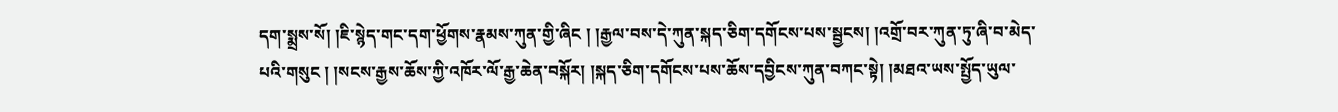དག་སྨྲས་སོ། །ཇི་སྙེད་གང་དག་ཕྱོགས་རྣམས་ཀུན་གྱི་ཞིང ། །རྒྱལ་བས་དེ་ཀུན་སྐད་ཅིག་དགོངས་པས་སྦྱངས། །འགྲོ་བར་ཀུན་ཏུ་ཞི་བ་མེད་པའི་གསུང ། །སངས་རྒྱས་ཆོས་ཀྱི་འཁོར་ལོ་རྒྱ་ཆེན་བསྐོར། །སྐད་ཅིག་དགོངས་པས་ཆོས་དབྱིངས་ཀུན་བཀང་སྟེ། །མཐའ་ཡས་སྤྱོད་ཡུལ་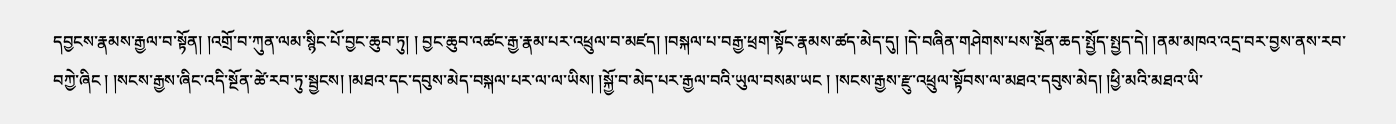དབྱངས་རྣམས་རྒྱལ་བ་སྟོན། །འགྲོ་བ་ཀུན་ལམ་སྙིང་པོ་བྱང་ཆུབ་ཏུ། ། བྱང་ཆུབ་འཚང་རྒྱ་རྣམ་པར་འཕྲུལ་བ་མཛད། །བསྐལ་པ་བརྒྱ་ཕྲག་སྟོང་རྣམས་ཚད་མེད་དུ། །དེ་བཞིན་གཤེགས་པས་སྔོན་ཆད་སྤྱོད་སྤྱད་དེ། །ནམ་མཁའ་འདྲ་བར་བྱས་ནས་རབ་བཀྱེ་ཞིང ། །སངས་རྒྱས་ཞིང་འདི་སྔོན་ཚེ་རབ་ཏུ་སྦྱངས། །མཐའ་དང་དབུས་མེད་བསྐལ་པར་ལ་ལ་ཡིས། །སྐྱོ་བ་མེད་པར་རྒྱལ་བའི་ཡུལ་བསམ་ཡང ། །སངས་རྒྱས་རྫུ་འཕྲུལ་སྟོབས་ལ་མཐའ་དབུས་མེད། །ཕྱི་མའི་མཐའ་ཡི་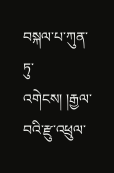བསྐལ་པ་ཀུན་ཏུ་འགེངས། །རྒྱལ་བའི་རྫུ་འཕྲུལ་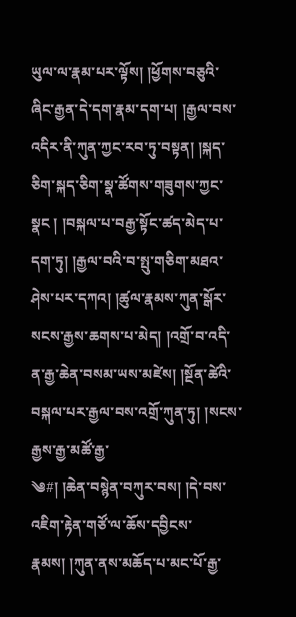ཡུལ་ལ་རྣམ་པར་ལྟོས། །ཕྱོགས་བཅུའི་ཞིང་རྒྱན་དེ་དག་རྣམ་དག་པ། །རྒྱལ་བས་འདིར་ནི་ཀུན་ཀྱང་རབ་ཏུ་བསྟན། །སྐད་ཅིག་སྐད་ཅིག་སྣ་ཚོགས་གཟུགས་ཀྱང་སྣང ། །བསྐལ་པ་བརྒྱ་སྟོང་ཚད་མེད་པ་དག་ཏུ། །རྒྱལ་བའི་བ་སྤུ་གཅིག་མཐའ་ཤེས་པར་དཀའ། །ཚུལ་རྣམས་ཀུན་སྒོར་སངས་རྒྱས་ཆགས་པ་མེད། །འགྲོ་བ་འདི་ན་རྒྱ་ཆེན་བསམ་ཡས་མཛེས། །སྔོན་ཚེའི་བསྐལ་པར་རྒྱལ་བས་འགྲོ་ཀུན་ཏུ། །སངས་རྒྱས་རྒྱ་མཚོ་རྒྱ་
༄#། །ཆེན་བསྙེན་བཀུར་བས། །དེ་བས་འཇིག་རྟེན་གཙོ་ལ་ཆོས་དབྱིངས་རྣམས། །ཀུན་ནས་མཆོད་པ་མང་པོ་རྒྱ་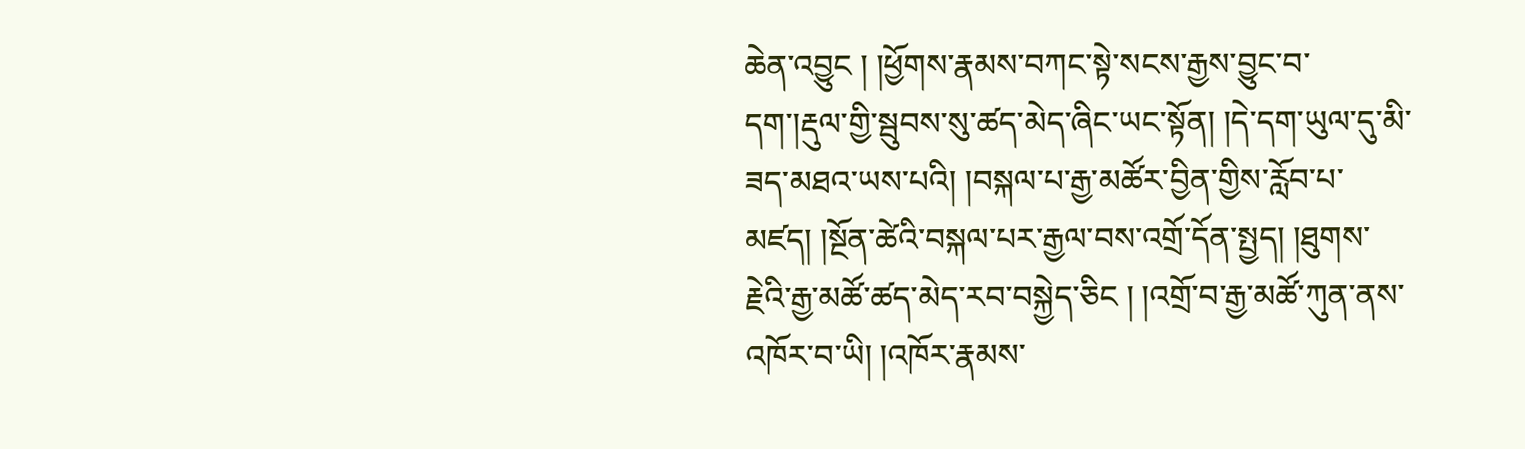ཆེན་འབྱུང ། །ཕྱོགས་རྣམས་བཀང་སྟེ་སངས་རྒྱས་བྱུང་བ་དག་།རྡུལ་གྱི་སྦུབས་སུ་ཚད་མེད་ཞིང་ཡང་སྟོན། །དེ་དག་ཡུལ་དུ་མི་ཟད་མཐའ་ཡས་པའི། །བསྐལ་པ་རྒྱ་མཚོར་བྱིན་གྱིས་རློབ་པ་མཛད། །སྔོན་ཚེའི་བསྐལ་པར་རྒྱལ་བས་འགྲོ་དོན་སྤྱད། །ཐུགས་རྗེའི་རྒྱ་མཚོ་ཚད་མེད་རབ་བསྐྱེད་ཅིང ། །འགྲོ་བ་རྒྱ་མཚོ་ཀུན་ནས་འཁོར་བ་ཡི། །འཁོར་རྣམས་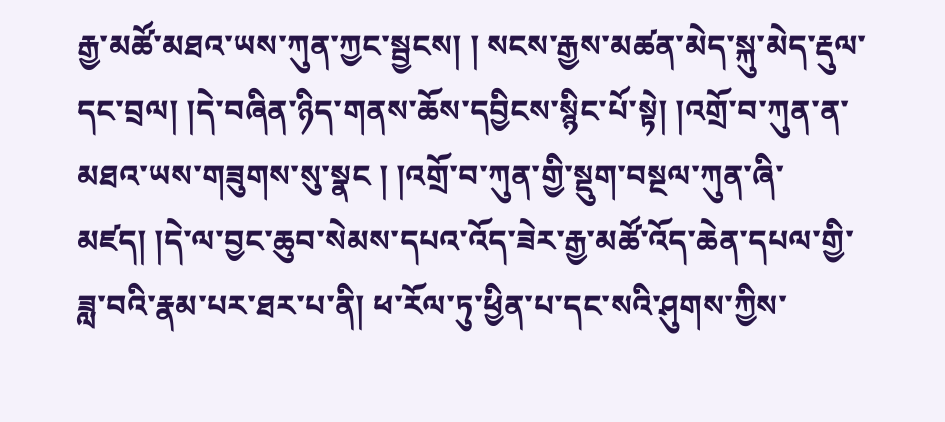རྒྱ་མཚོ་མཐའ་ཡས་ཀུན་ཀྱང་སྦྱངས། ། སངས་རྒྱས་མཚན་མེད་སྐུ་མེད་རྡུལ་དང་བྲལ། །དེ་བཞིན་ཉིད་གནས་ཆོས་དབྱིངས་སྙིང་པོ་སྟེ། །འགྲོ་བ་ཀུན་ན་མཐའ་ཡས་གཟུགས་སུ་སྣང ། །འགྲོ་བ་ཀུན་གྱི་སྡུག་བསྔལ་ཀུན་ཞི་མཛད། །དེ་ལ་བྱང་ཆུབ་སེམས་དཔའ་འོད་ཟེར་རྒྱ་མཚོ་འོད་ཆེན་དཔལ་གྱི་ཟླ་བའི་རྣམ་པར་ཐར་པ་ནི། ཕ་རོལ་ཏུ་ཕྱིན་པ་དང་སའི་ཤུགས་ཀྱིས་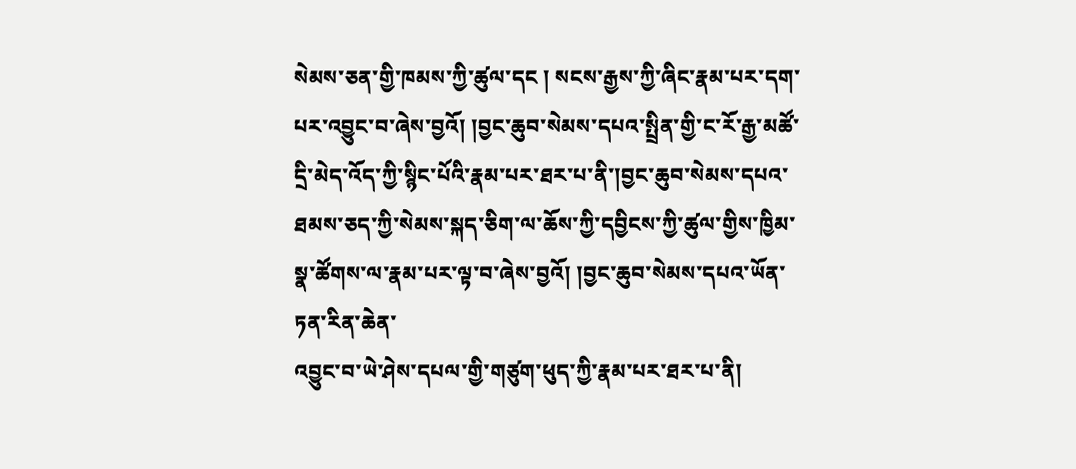སེམས་ཅན་གྱི་ཁམས་ཀྱི་ཚུལ་དང ། སངས་རྒྱས་ཀྱི་ཞིང་རྣམ་པར་དག་པར་འབྱུང་བ་ཞེས་བྱའོ། །བྱང་ཆུབ་སེམས་དཔའ་སྤྲིན་གྱི་ང་རོ་རྒྱ་མཚོ་དྲི་མེད་འོད་ཀྱི་སྙིང་པོའི་རྣམ་པར་ཐར་པ་ནི་།བྱང་ཆུབ་སེམས་དཔའ་ཐམས་ཅད་ཀྱི་སེམས་སྐད་ཅིག་ལ་ཆོས་ཀྱི་དབྱིངས་ཀྱི་ཚུལ་གྱིས་ཁྱིམ་སྣ་ཚོགས་ལ་རྣམ་པར་ལྟ་བ་ཞེས་བྱའོ། །བྱང་ཆུབ་སེམས་དཔའ་ཡོན་ཏན་རིན་ཆེན་
འབྱུང་བ་ཡེ་ཤེས་དཔལ་གྱི་གཙུག་ཕུད་ཀྱི་རྣམ་པར་ཐར་པ་ནི།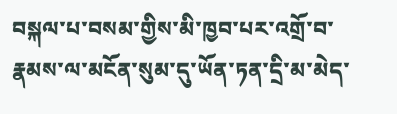བསྐལ་པ་བསམ་གྱིས་མི་ཁྱབ་པར་འགྲོ་བ་རྣམས་ལ་མངོན་སུམ་དུ་ཡོན་ཏན་དྲི་མ་མེད་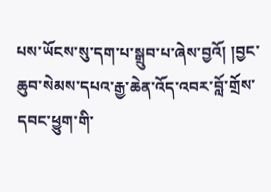པས་ཡོངས་སུ་དག་པ་སྒྲུབ་པ་ཞེས་བྱའོ། །བྱང་ཆུབ་སེམས་དཔའ་རྒྱ་ཆེན་འོད་འབར་བློ་གྲོས་དབང་ཕྱུག་གི་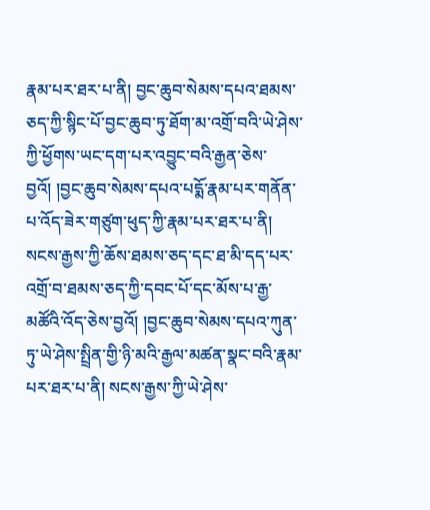རྣམ་པར་ཐར་པ་ནི། བྱང་ཆུབ་སེམས་དཔའ་ཐམས་ཅད་ཀྱི་སྙིང་པོ་བྱང་ཆུབ་ཏུ་ཐོག་མ་འགྲོ་བའི་ཡེ་ཤེས་ཀྱི་ཕྱོགས་ཡང་དག་པར་འབྱུང་བའི་རྒྱན་ཅེས་བྱའོ། །བྱང་ཆུབ་སེམས་དཔའ་པདྨོ་རྣམ་པར་གནོན་པ་འོད་ཟེར་གཙུག་ཕུད་ཀྱི་རྣམ་པར་ཐར་པ་ནི། སངས་རྒྱས་ཀྱི་ཆོས་ཐམས་ཅད་དང་ཐ་མི་དད་པར་འགྲོ་བ་ཐམས་ཅད་ཀྱི་དབང་པོ་དང་མོས་པ་རྒྱ་མཚོའི་འོད་ཅེས་བྱའོ། །བྱང་ཆུབ་སེམས་དཔའ་ཀུན་ཏུ་ཡེ་ཤེས་སྤྲིན་གྱི་ཉི་མའི་རྒྱལ་མཚན་སྣང་བའི་རྣམ་པར་ཐར་པ་ནི། སངས་རྒྱས་ཀྱི་ཡེ་ཤེས་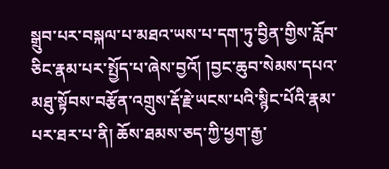སྒྲུབ་པར་བསྐལ་པ་མཐའ་ཡས་པ་དག་ཏུ་བྱིན་གྱིས་རློབ་ཅིང་རྣམ་པར་སྤྱོད་པ་ཞེས་བྱའོ། །བྱང་ཆུབ་སེམས་དཔའ་མཐུ་སྟོབས་བརྩོན་འགྲུས་རྡོ་རྗེ་ཡངས་པའི་སྙིང་པོའི་རྣམ་པར་ཐར་པ་ནི། ཆོས་ཐམས་ཅད་ཀྱི་ཕྱག་རྒྱ་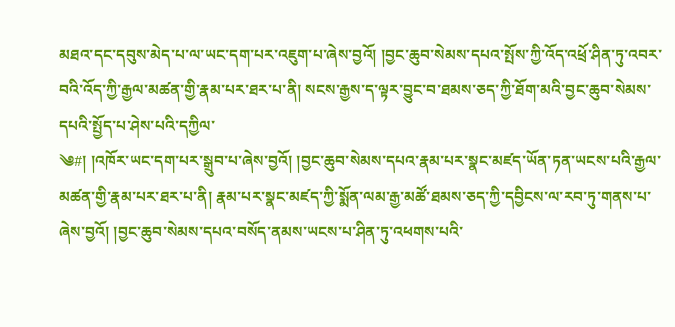མཐའ་དང་དབུས་མེད་པ་ལ་ཡང་དག་པར་འཇུག་པ་ཞེས་བྱའོ། །བྱང་ཆུབ་སེམས་དཔའ་སྤོས་ཀྱི་འོད་འཕྲོ་ཤིན་ཏུ་འབར་བའི་འོད་ཀྱི་རྒྱལ་མཚན་གྱི་རྣམ་པར་ཐར་པ་ནི། སངས་རྒྱས་ད་ལྟར་བྱུང་བ་ཐམས་ཅད་ཀྱི་ཐོག་མའི་བྱང་ཆུབ་སེམས་དཔའི་སྤྱོད་པ་ཤེས་པའི་དཀྱིལ་
༄#། །འཁོར་ཡང་དག་པར་སྒྲུབ་པ་ཞེས་བྱའོ། །བྱང་ཆུབ་སེམས་དཔའ་རྣམ་པར་སྣང་མཛད་ཡོན་ཏན་ཡངས་པའི་རྒྱལ་མཚན་གྱི་རྣམ་པར་ཐར་པ་ནི། རྣམ་པར་སྣང་མཛད་ཀྱི་སྨོན་ལམ་རྒྱ་མཚོ་ཐམས་ཅད་ཀྱི་དབྱིངས་ལ་རབ་ཏུ་གནས་པ་ཞེས་བྱའོ། །བྱང་ཆུབ་སེམས་དཔའ་བསོད་ནམས་ཡངས་པ་ཤིན་ཏུ་འཕགས་པའི་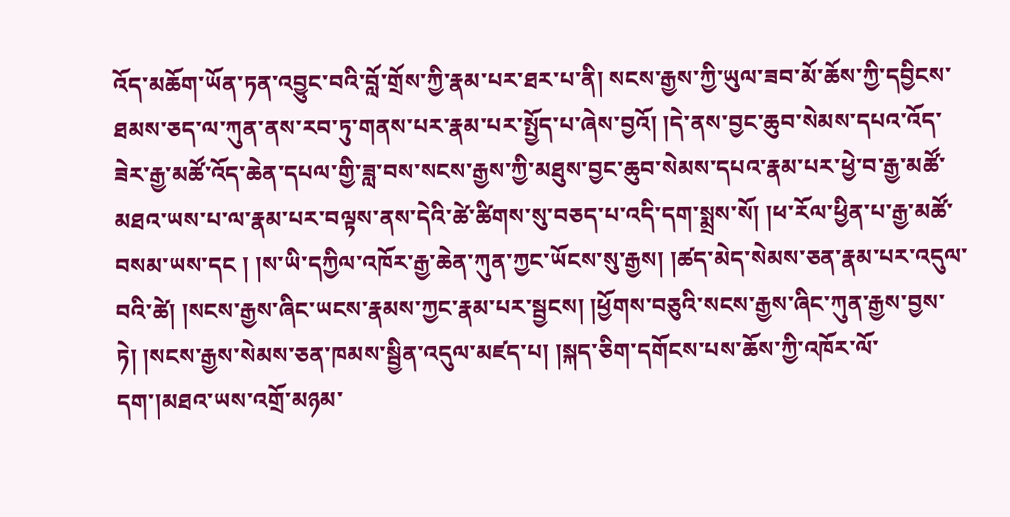འོད་མཆོག་ཡོན་ཏན་འབྱུང་བའི་བློ་གྲོས་ཀྱི་རྣམ་པར་ཐར་པ་ནི། སངས་རྒྱས་ཀྱི་ཡུལ་ཟབ་མོ་ཆོས་ཀྱི་དབྱིངས་ཐམས་ཅད་ལ་ཀུན་ནས་རབ་ཏུ་གནས་པར་རྣམ་པར་སྤྱོད་པ་ཞེས་བྱའོ། །དེ་ནས་བྱང་ཆུབ་སེམས་དཔའ་འོད་ཟེར་རྒྱ་མཚོ་འོད་ཆེན་དཔལ་གྱི་ཟླ་བས་སངས་རྒྱས་ཀྱི་མཐུས་བྱང་ཆུབ་སེམས་དཔའ་རྣམ་པར་ཕྱེ་བ་རྒྱ་མཚོ་མཐའ་ཡས་པ་ལ་རྣམ་པར་བལྟས་ནས་དེའི་ཚེ་ཚིགས་སུ་བཅད་པ་འདི་དག་སྨྲས་སོ། །ཕ་རོལ་ཕྱིན་པ་རྒྱ་མཚོ་བསམ་ཡས་དང ། །ས་ཡི་དཀྱིལ་འཁོར་རྒྱ་ཆེན་ཀུན་ཀྱང་ཡོངས་སུ་རྒྱས། །ཚད་མེད་སེམས་ཅན་རྣམ་པར་འདུལ་བའི་ཚེ། །སངས་རྒྱས་ཞིང་ཡངས་རྣམས་ཀྱང་རྣམ་པར་སྦྱངས། །ཕྱོགས་བཅུའི་སངས་རྒྱས་ཞིང་ཀུན་རྒྱས་བྱས་ཏེ། །སངས་རྒྱས་སེམས་ཅན་ཁམས་སྦྱིན་འདུལ་མཛད་པ། །སྐད་ཅིག་དགོངས་པས་ཆོས་ཀྱི་འཁོར་ལོ་དག་།མཐའ་ཡས་འགྲོ་མཉམ་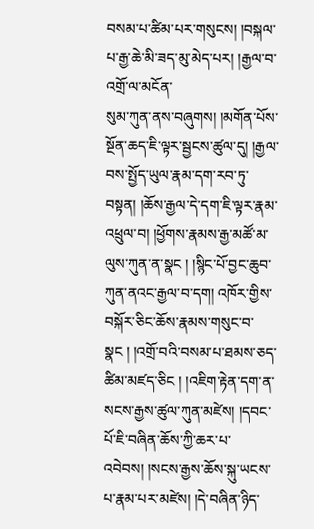བསམ་པ་ཚིམ་པར་གསུངས། །བསྐལ་པ་རྒྱ་ཆེ་མི་ཟད་མུ་མེད་པར། །རྒྱལ་བ་འགྲོ་ལ་མངོན་
སུམ་ཀུན་ནས་བཞུགས། །མགོན་པོས་སྔོན་ཆད་ཇི་ལྟར་སྦྱངས་ཚུལ་དུ། །རྒྱལ་བས་སྤྱོད་ཡུལ་རྣམ་དག་རབ་ཏུ་བསྟན། །ཆོས་རྒྱལ་དེ་དག་ཇི་ལྟར་རྣམ་འཕྲུལ་བ། །ཕྱོགས་རྣམས་རྒྱ་མཚོ་མ་ལུས་ཀུན་ན་སྣང ། །སྙིང་པོ་བྱང་ཆུབ་ཀུན་ནའང་རྒྱལ་བ་དག། འཁོར་གྱིས་བསྐོར་ཅིང་ཆོས་རྣམས་གསུང་བ་སྣང ། །འགྲོ་བའི་བསམ་པ་ཐམས་ཅད་ཚིམ་མཛད་ཅིང ། །འཇིག་རྟེན་དག་ན་སངས་རྒྱས་ཚུལ་ཀུན་མཛེས། །དབང་པོ་ཇི་བཞིན་ཆོས་ཀྱི་ཆར་པ་འབེབས། །སངས་རྒྱས་ཆོས་སྐུ་ཡངས་པ་རྣམ་པར་མཛེས། །དེ་བཞིན་ཉིད་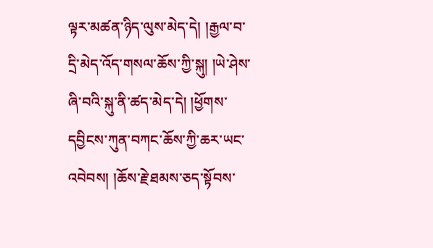ལྟར་མཚན་ཉིད་ལུས་མེད་དེ། །རྒྱལ་བ་དྲི་མེད་འོད་གསལ་ཆོས་ཀྱི་སྐུ། །ཡེ་ཤེས་ཞི་བའི་སྐུ་ནི་ཚད་མེད་དེ། །ཕྱོགས་དབྱིངས་ཀུན་བཀང་ཆོས་ཀྱི་ཆར་ཡང་འབེབས། །ཆོས་རྗེ་ཐམས་ཅད་སྟོབས་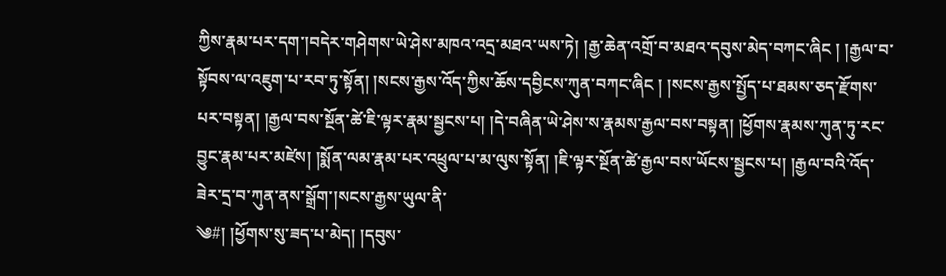ཀྱིས་རྣམ་པར་དག་།བདེར་གཤེགས་ཡེ་ཤེས་མཁའ་འདྲ་མཐའ་ཡས་ཏེ། །རྒྱ་ཆེན་འགྲོ་བ་མཐའ་དབུས་མེད་བཀང་ཞིང ། །རྒྱལ་བ་སྟོབས་ལ་འཇུག་པ་རབ་ཏུ་སྟོན། །སངས་རྒྱས་འོད་ཀྱིས་ཆོས་དབྱིངས་ཀུན་བཀང་ཞིང ། །སངས་རྒྱས་སྤྱོད་པ་ཐམས་ཅད་རྫོགས་པར་བསྟན། །རྒྱལ་བས་སྔོན་ཚེ་ཇི་ལྟར་རྣམ་སྦྱངས་པ། །དེ་བཞིན་ཡེ་ཤེས་ས་རྣམས་རྒྱལ་བས་བསྟན། །ཕྱོགས་རྣམས་ཀུན་ཏུ་རང་བྱུང་རྣམ་པར་མཛེས། །སྨོན་ལམ་རྣམ་པར་འཕྲུལ་པ་མ་ལུས་སྟོན། །ཇི་ལྟར་སྔོན་ཚེ་རྒྱལ་བས་ཡོངས་སྦྱངས་པ། །རྒྱལ་བའི་འོད་ཟེར་དྲ་བ་ཀུན་ནས་སྒྲོག་།སངས་རྒྱས་ཡུལ་ནི་
༄#། །ཕྱོགས་སུ་ཟད་པ་མེད། །དབུས་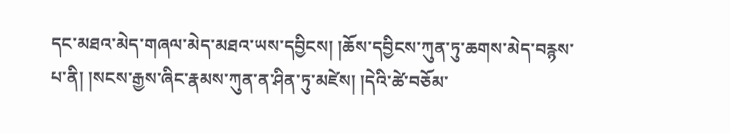དང་མཐའ་མེད་གཞལ་མེད་མཐའ་ཡས་དབྱིངས། །ཆོས་དབྱིངས་ཀུན་ཏུ་ཆགས་མེད་བརྙས་པ་ནི། །སངས་རྒྱས་ཞིང་རྣམས་ཀུན་ན་ཤིན་ཏུ་མཛེས། །དེའི་ཚེ་བཅོམ་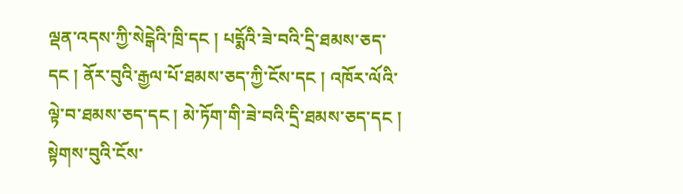ལྡན་འདས་ཀྱི་སེངྒེའི་ཁྲི་དང ། པདྨོའི་ཟེ་བའི་དྲི་ཐམས་ཅད་དང ། ནོར་བུའི་རྒྱལ་པོ་ཐམས་ཅད་ཀྱི་ངོས་དང ། འཁོར་ལོའི་ལྟེ་བ་ཐམས་ཅད་དང ། མེ་ཏོག་གི་ཟེ་བའི་དྲི་ཐམས་ཅད་དང ། སྟེགས་བུའི་ངོས་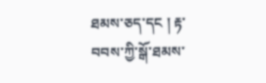ཐམས་ཅད་དང ། རྟ་བབས་ཀྱི་སྒོ་ཐམས་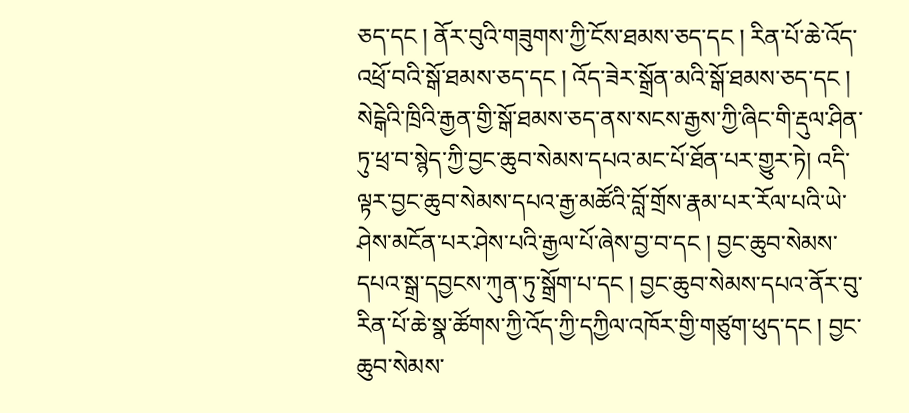ཅད་དང ། ནོར་བུའི་གཟུགས་ཀྱི་ངོས་ཐམས་ཅད་དང ། རིན་པོ་ཆེ་འོད་འཕྲོ་བའི་སྒོ་ཐམས་ཅད་དང ། འོད་ཟེར་སྒྲོན་མའི་སྒོ་ཐམས་ཅད་དང ། སེངྒེའི་ཁྲིའི་རྒྱན་གྱི་སྒོ་ཐམས་ཅད་ནས་སངས་རྒྱས་ཀྱི་ཞིང་གི་རྡུལ་ཤིན་ཏུ་ཕྲ་བ་སྙེད་ཀྱི་བྱང་ཆུབ་སེམས་དཔའ་མང་པོ་ཐོན་པར་གྱུར་ཏེ། འདི་ལྟར་བྱང་ཆུབ་སེམས་དཔའ་རྒྱ་མཚོའི་བློ་གྲོས་རྣམ་པར་རོལ་པའི་ཡེ་ཤེས་མངོན་པར་ཤེས་པའི་རྒྱལ་པོ་ཞེས་བྱ་བ་དང ། བྱང་ཆུབ་སེམས་དཔའ་སྒྲ་དབྱངས་ཀུན་ཏུ་སྒྲོག་པ་དང ། བྱང་ཆུབ་སེམས་དཔའ་ནོར་བུ་རིན་པོ་ཆེ་སྣ་ཚོགས་ཀྱི་འོད་ཀྱི་དཀྱིལ་འཁོར་གྱི་གཙུག་ཕུད་དང ། བྱང་ཆུབ་སེམས་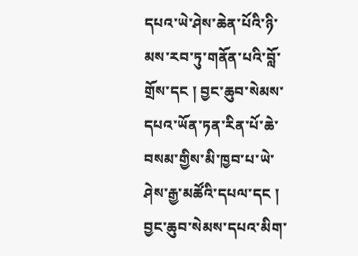དཔའ་ཡེ་ཤེས་ཆེན་པོའི་ཉི་མས་རབ་ཏུ་གནོན་པའི་བློ་གྲོས་དང ། བྱང་ཆུབ་སེམས་དཔའ་ཡོན་ཏན་རིན་པོ་ཆེ་བསམ་གྱིས་མི་ཁྱབ་པ་ཡེ་ཤེས་རྒྱ་མཚོའི་དཔལ་དང ། བྱང་ཆུབ་སེམས་དཔའ་མིག་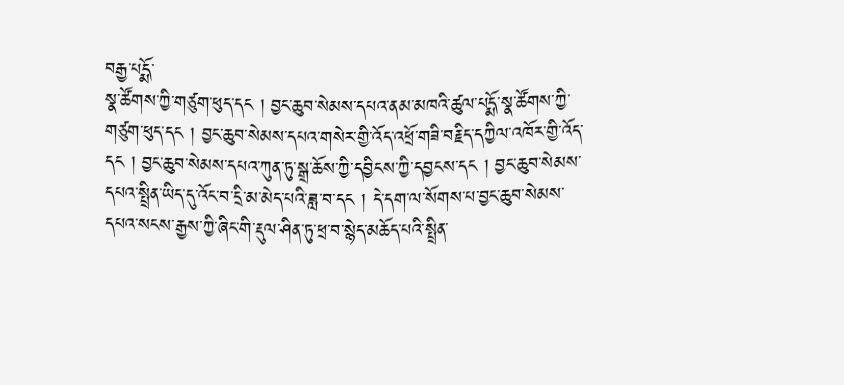བརྒྱ་པདྨོ་
སྣ་ཚོགས་ཀྱི་གཙུག་ཕུད་དང ། བྱང་ཆུབ་སེམས་དཔའ་ནམ་མཁའི་ཚུལ་པདྨོ་སྣ་ཚོགས་ཀྱི་གཙུག་ཕུད་དང ། བྱང་ཆུབ་སེམས་དཔའ་གསེར་གྱི་འོད་འཕྲོ་གཟི་བརྗིད་དཀྱིལ་འཁོར་གྱི་འོད་དང ། བྱང་ཆུབ་སེམས་དཔའ་ཀུན་ཏུ་སྒྲ་ཆོས་ཀྱི་དབྱིངས་ཀྱི་དབྱངས་དང ། བྱང་ཆུབ་སེམས་དཔའ་སྤྲིན་ཡིད་དུ་འོང་བ་དྲི་མ་མེད་པའི་ཟླ་བ་དང ། དེ་དག་ལ་སོགས་པ་བྱང་ཆུབ་སེམས་དཔའ་སངས་རྒྱས་ཀྱི་ཞིང་གི་རྡུལ་ཤིན་ཏུ་ཕྲ་བ་སྙེད་མཆོད་པའི་སྤྲིན་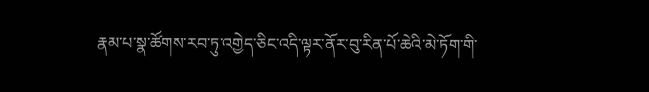རྣམ་པ་སྣ་ཚོགས་རབ་ཏུ་འགྱེད་ཅིང་འདི་ལྟར་ནོར་བུ་རིན་པོ་ཆེའི་མེ་ཏོག་གི་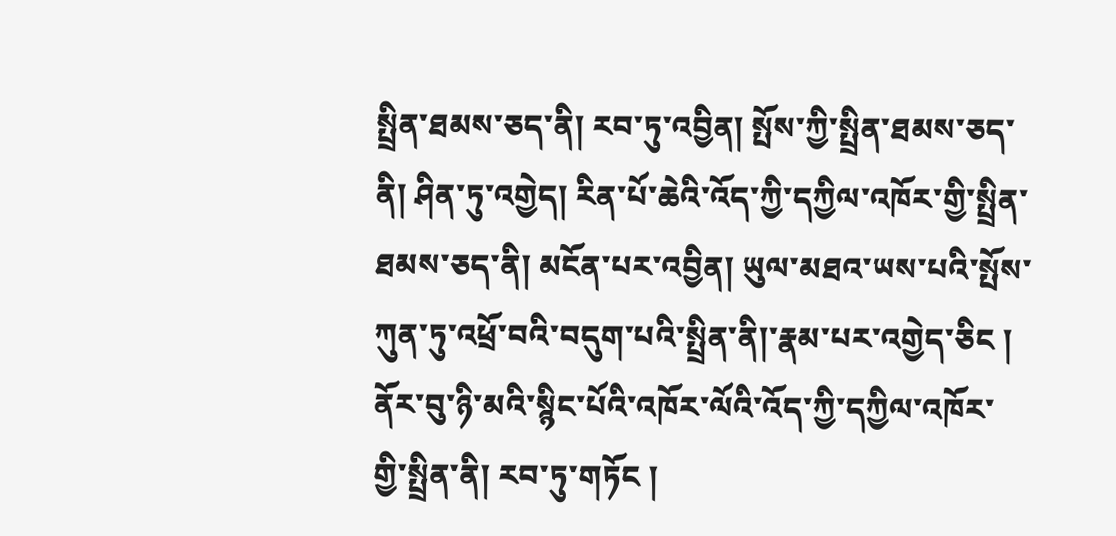སྤྲིན་ཐམས་ཅད་ནི། རབ་ཏུ་འབྱིན། སྤོས་ཀྱི་སྤྲིན་ཐམས་ཅད་ནི། ཤིན་ཏུ་འགྱེད། རིན་པོ་ཆེའི་འོད་ཀྱི་དཀྱིལ་འཁོར་གྱི་སྤྲིན་ཐམས་ཅད་ནི། མངོན་པར་འབྱིན། ཡུལ་མཐའ་ཡས་པའི་སྤོས་ཀུན་ཏུ་འཕྲོ་བའི་བདུག་པའི་སྤྲིན་ནི།་རྣམ་པར་འགྱེད་ཅིང ། ནོར་བུ་ཉི་མའི་སྙིང་པོའི་འཁོར་ལོའི་འོད་ཀྱི་དཀྱིལ་འཁོར་གྱི་སྤྲིན་ནི། རབ་ཏུ་གཏོང །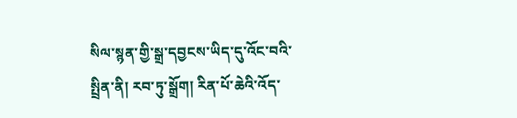སིལ་སྙན་གྱི་སྒྲ་དབྱངས་ཡིད་དུ་འོང་བའི་སྤྲིན་ནི། རབ་ཏུ་སྒྲོག། རིན་པོ་ཆེའི་འོད་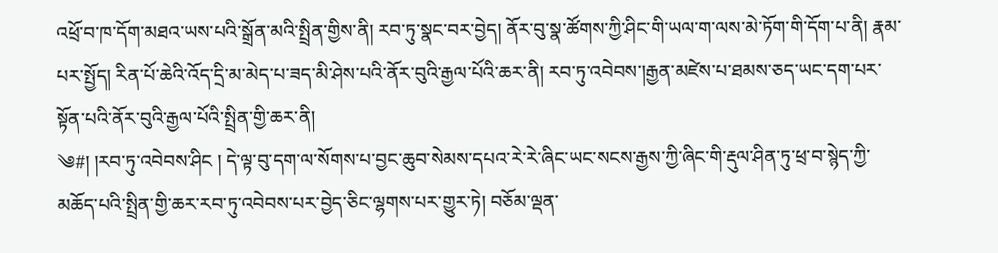འཕྲོ་བ་ཁ་དོག་མཐའ་ཡས་པའི་སྒྲོན་མའི་སྤྲིན་གྱིས་ནི། རབ་ཏུ་སྣང་བར་བྱེད། ནོར་བུ་སྣ་ཚོགས་ཀྱི་ཤིང་གི་ཡལ་ག་ལས་མེ་ཏོག་གི་དོག་པ་ནི། རྣམ་པར་སྤྱོད། རིན་པོ་ཆེའི་འོད་དྲི་མ་མེད་པ་ཟད་མི་ཤེས་པའི་ནོར་བུའི་རྒྱལ་པོའི་ཆར་ནི། རབ་ཏུ་འབེབས་།རྒྱན་མཛེས་པ་ཐམས་ཅད་ཡང་དག་པར་སྟོན་པའི་ནོར་བུའི་རྒྱལ་པོའི་སྤྲིན་གྱི་ཆར་ནི།
༄#། །རབ་ཏུ་འབེབས་ཤིང ། དེ་ལྟ་བུ་དག་ལ་སོགས་པ་བྱང་ཆུབ་སེམས་དཔའ་རེ་རེ་ཞིང་ཡང་སངས་རྒྱས་ཀྱི་ཞིང་གི་རྡུལ་ཤིན་ཏུ་ཕྲ་བ་སྙེད་ཀྱི་མཆོད་པའི་སྤྲིན་གྱི་ཆར་རབ་ཏུ་འབེབས་པར་བྱེད་ཅིང་ལྷགས་པར་གྱུར་ཏེ། བཅོམ་ལྡན་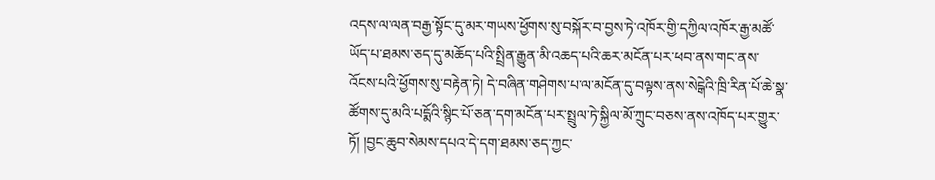འདས་ལ་ལན་བརྒྱ་སྟོང་དུ་མར་གཡས་ཕྱོགས་སུ་བསྐོར་བ་བྱས་ཏེ་འཁོར་གྱི་དཀྱིལ་འཁོར་རྒྱ་མཚོ་ཡོད་པ་ཐམས་ཅད་དུ་མཆོད་པའི་སྤྲིན་རྒྱུན་མི་འཆད་པའི་ཆར་མངོན་པར་ཕབ་ནས་གང་ནས་འོངས་པའི་ཕྱོགས་སུ་བརྟེན་ཏེ། དེ་བཞིན་གཤེགས་པ་ལ་མངོན་དུ་བལྟས་ནས་སེངྒེའི་ཁྲི་རིན་པོ་ཆེ་སྣ་ཚོགས་དུ་མའི་པདྨོའི་སྙིང་པོ་ཅན་དག་མངོན་པར་སྤྲུལ་ཏེ་སྐྱིལ་མོ་ཀྲུང་བཅས་ནས་འཁོད་པར་གྱུར་ཏོ། །བྱང་ཆུབ་སེམས་དཔའ་དེ་དག་ཐམས་ཅད་ཀྱང་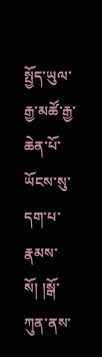སྤྱོད་ཡུལ་རྒྱ་མཚོ་རྒྱ་ཆེན་པོ་ཡོངས་སུ་དག་པ་རྣམས་སོ། །སྒོ་ཀུན་ནས་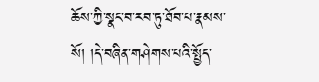ཆོས་ཀྱི་སྣང་བ་རབ་ཏུ་ཐོབ་པ་རྣམས་སོ། །དེ་བཞིན་གཤེགས་པའི་སྤྱོད་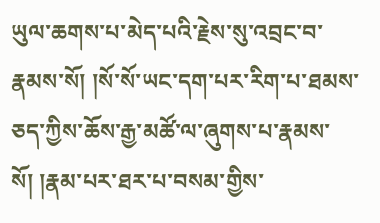ཡུལ་ཆགས་པ་མེད་པའི་རྗེས་སུ་འབྲང་བ་རྣམས་སོ། །སོ་སོ་ཡང་དག་པར་རིག་པ་ཐམས་ཅད་ཀྱིས་ཆོས་རྒྱ་མཚོ་ལ་ཞུགས་པ་རྣམས་སོ། །རྣམ་པར་ཐར་པ་བསམ་གྱིས་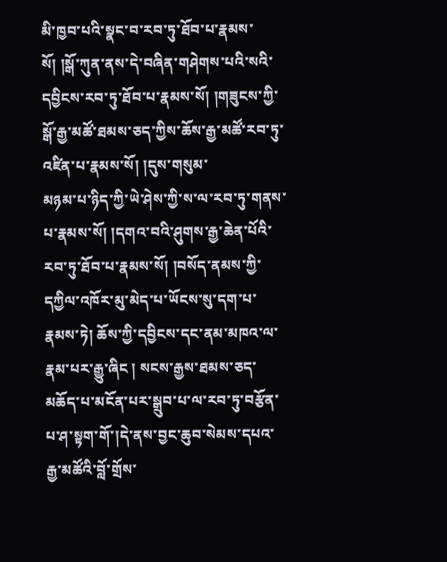མི་ཁྱབ་པའི་སྣང་བ་རབ་ཏུ་ཐོབ་པ་རྣམས་སོ། །སྒོ་ཀུན་ནས་དེ་བཞིན་གཤེགས་པའི་སའི་དབྱིངས་རབ་ཏུ་ཐོབ་པ་རྣམས་སོ། །གཟུངས་ཀྱི་སྒོ་རྒྱ་མཚོ་ཐམས་ཅད་ཀྱིས་ཆོས་རྒྱ་མཚོ་རབ་ཏུ་འཛིན་པ་རྣམས་སོ། །དུས་གསུམ་
མཉམ་པ་ཉིད་ཀྱི་ཡེ་ཤེས་ཀྱི་ས་ལ་རབ་ཏུ་གནས་པ་རྣམས་སོ། །དགའ་བའི་ཤུགས་རྒྱ་ཆེན་པོའི་རབ་ཏུ་ཐོབ་པ་རྣམས་སོ། །བསོད་ནམས་ཀྱི་དཀྱིལ་འཁོར་མུ་མེད་པ་ཡོངས་སུ་དག་པ་རྣམས་ཏེ། ཆོས་ཀྱི་དབྱིངས་དང་ནམ་མཁའ་ལ་རྣམ་པར་རྒྱུ་ཞིང ། སངས་རྒྱས་ཐམས་ཅད་མཆོད་པ་མངོན་པར་སྒྲུབ་པ་ལ་རབ་ཏུ་བརྩོན་པ་ཤ་སྟག་གོ་།དེ་ནས་བྱང་ཆུབ་སེམས་དཔའ་རྒྱ་མཚོའི་བློ་གྲོས་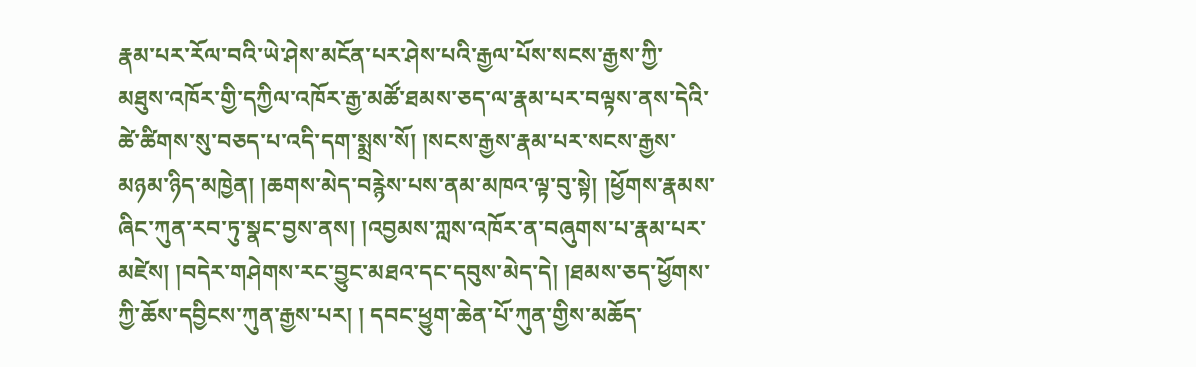རྣམ་པར་རོལ་བའི་ཡེ་ཤེས་མངོན་པར་ཤེས་པའི་རྒྱལ་པོས་སངས་རྒྱས་ཀྱི་མཐུས་འཁོར་གྱི་དཀྱིལ་འཁོར་རྒྱ་མཚོ་ཐམས་ཅད་ལ་རྣམ་པར་བལྟས་ནས་དེའི་ཚེ་ཚིགས་སུ་བཅད་པ་འདི་དག་སྨྲས་སོ། །སངས་རྒྱས་རྣམ་པར་སངས་རྒྱས་མཉམ་ཉིད་མཁྱེན། །ཆགས་མེད་བརྙེས་པས་ནམ་མཁའ་ལྟ་བུ་སྟེ། །ཕྱོགས་རྣམས་ཞིང་ཀུན་རབ་ཏུ་སྣང་བྱས་ནས། །འབྱམས་ཀླས་འཁོར་ན་བཞུགས་པ་རྣམ་པར་མཛེས། །བདེར་གཤེགས་རང་བྱུང་མཐའ་དང་དབུས་མེད་དེ། །ཐམས་ཅད་ཕྱོགས་ཀྱི་ཆོས་དབྱིངས་ཀུན་རྒྱས་པར། ། དབང་ཕྱུག་ཆེན་པོ་ཀུན་གྱིས་མཆོད་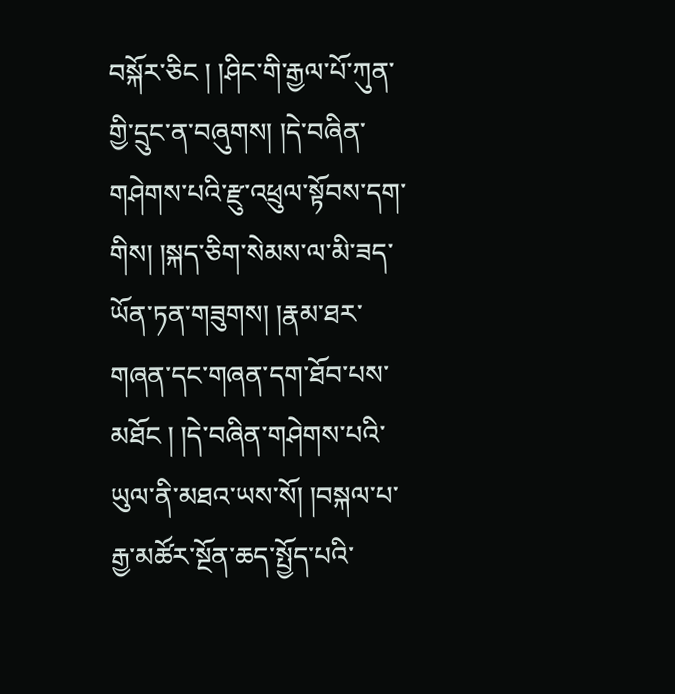བསྐོར་ཅིང ། །ཤིང་གི་རྒྱལ་པོ་ཀུན་གྱི་དྲུང་ན་བཞུགས། །དེ་བཞིན་གཤེགས་པའི་རྫུ་འཕྲུལ་སྟོབས་དག་གིས། །སྐད་ཅིག་སེམས་ལ་མི་ཟད་ཡོན་ཏན་གཟུགས། །རྣམ་ཐར་གཞན་དང་གཞན་དག་ཐོབ་པས་མཐོང ། །དེ་བཞིན་གཤེགས་པའི་ཡུལ་ནི་མཐའ་ཡས་སོ། །བསྐལ་པ་རྒྱ་མཚོར་སྔོན་ཆད་སྤྱོད་པའི་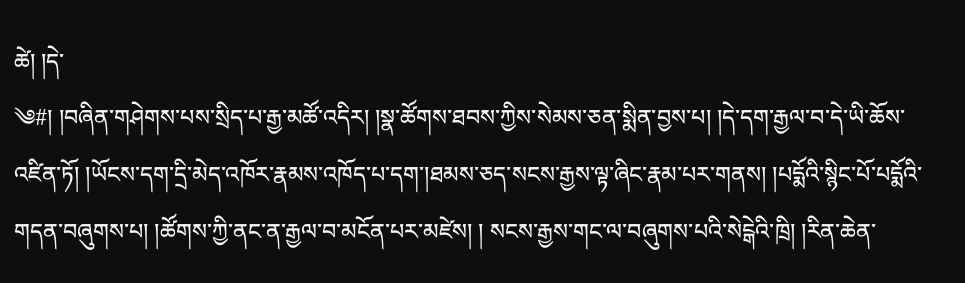ཚེ། །དེ་
༄#། །བཞིན་གཤེགས་པས་སྲིད་པ་རྒྱ་མཚོ་འདིར། །སྣ་ཚོགས་ཐབས་ཀྱིས་སེམས་ཅན་སྨིན་བྱས་པ། །དེ་དག་རྒྱལ་བ་དེ་ཡི་ཆོས་འཛིན་ཏོ། །ཡོངས་དག་དྲི་མེད་འཁོར་རྣམས་འཁོད་པ་དག་།ཐམས་ཅད་སངས་རྒྱས་ལྟ་ཞིང་རྣམ་པར་གནས། །པདྨོའི་སྙིང་པོ་པདྨོའི་གདན་བཞུགས་པ། །ཚོགས་ཀྱི་ནང་ན་རྒྱལ་བ་མངོན་པར་མཛེས། ། སངས་རྒྱས་གང་ལ་བཞུགས་པའི་སེངྒེའི་ཁྲི། །རིན་ཆེན་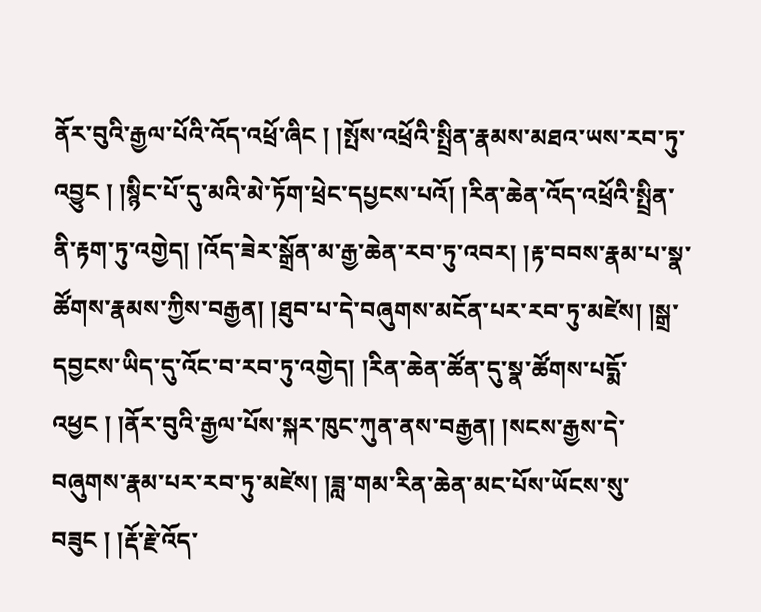ནོར་བུའི་རྒྱལ་པོའི་འོད་འཕྲོ་ཞིང ། །སྤོས་འཕྲོའི་སྤྲིན་རྣམས་མཐའ་ཡས་རབ་ཏུ་འབྱུང ། །སྙིང་པོ་དུ་མའི་མེ་ཏོག་ཕྲེང་དཔྱངས་པའོ། །རིན་ཆེན་འོད་འཕྲོའི་སྤྲིན་ནི་རྟག་ཏུ་འགྱེད། །འོད་ཟེར་སྒྲོན་མ་རྒྱ་ཆེན་རབ་ཏུ་འབར། །རྟ་བབས་རྣམ་པ་སྣ་ཚོགས་རྣམས་ཀྱིས་བརྒྱན། །ཐུབ་པ་དེ་བཞུགས་མངོན་པར་རབ་ཏུ་མཛེས། །སྒྲ་དབྱངས་ཡིད་དུ་འོང་བ་རབ་ཏུ་འགྱེད། །རིན་ཆེན་ཚོན་དུ་སྣ་ཚོགས་པདྨོ་འཕྱང ། །ནོར་བུའི་རྒྱལ་པོས་སྐར་ཁུང་ཀུན་ནས་བརྒྱན། །སངས་རྒྱས་དེ་བཞུགས་རྣམ་པར་རབ་ཏུ་མཛེས། །ཟླ་གམ་རིན་ཆེན་མང་པོས་ཡོངས་སུ་བཟུང ། །རྡོ་རྗེ་འོད་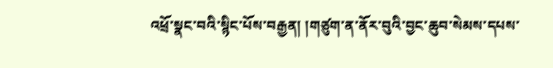འཕྲོ་སྣང་བའི་སྙིང་པོས་བརྒྱན། །གཙུག་ན་ནོར་བུའི་བྱང་ཆུབ་སེམས་དཔས་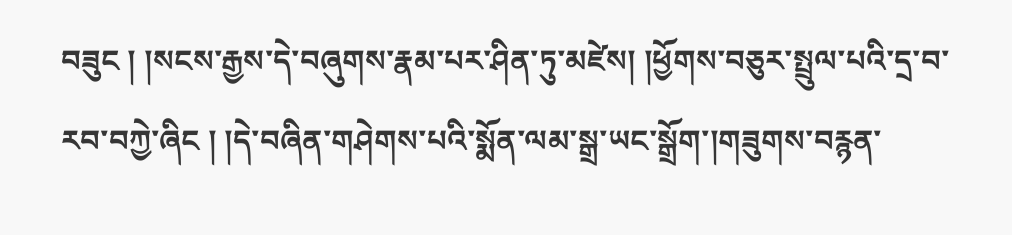བཟུང ། །སངས་རྒྱས་དེ་བཞུགས་རྣམ་པར་ཤིན་ཏུ་མཛེས། །ཕྱོགས་བཅུར་སྤྲུལ་པའི་དྲ་བ་རབ་བཀྱེ་ཞིང ། །དེ་བཞིན་གཤེགས་པའི་སྨོན་ལམ་སྒྲ་ཡང་སྒྲོག་།གཟུགས་བརྙན་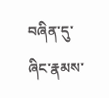བཞིན་དུ་ཞིང་རྣམས་